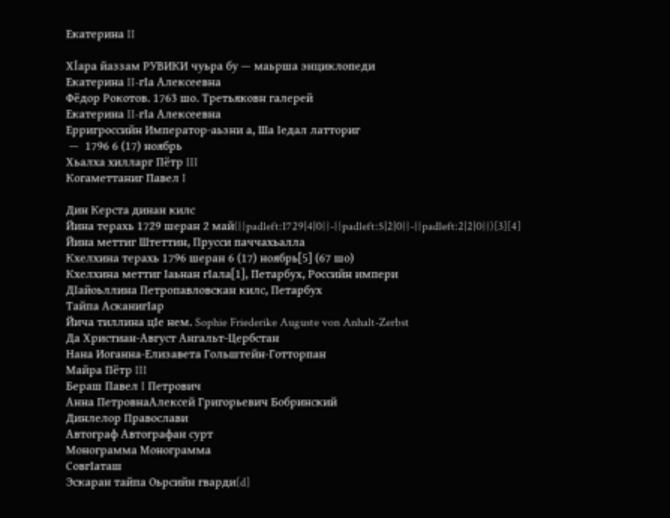Екатерина II

Хӏара йаззам РУВИКИ чуьра бу — маьрша энциклопеди
Екатерина II-гӀа Алексеевна
Фёдор Рокотов. 1763 шо. Третьяковн галерей
Екатерина II-гӀа Алексеевна
Ерригроссийн Император-аьзни а, Ша Ӏедал латториг
 —  1796 6 (17) ноябрь
Хьалха хилларг Пётр III
Когаметтаниг Павел I

Дин Керста динан килс
Йина терахь 1729 шеран 2 май({{padleft:1729|4|0}}-{{padleft:5|2|0}}-{{padleft:2|2|0}})[3][4]
Йина меттиг Штеттин, Прусси паччахьалла
Кхелхина терахь 1796 шеран 6 (17) ноябрь[5] (67 шо)
Кхелхина меттиг Ӏаьнан гӀала[1], Петарбух, Российн импери
ДӀайоьллина Петропавловскан килс, Петарбух
Тайпа АсканигӀар
Йича тиллина цӀе нем. Sophie Friederike Auguste von Anhalt-Zerbst
Да Христиан-Август Ангальт-Цербстан
Нана Иоганна-Елизавета Гольштейн-Готторпан
Майра Пётр III
Бераш Павел I Петрович
Анна ПетровнаАлексей Григорьевич Бобринский
Динлелор Православи
Автограф Автографан сурт
Монограмма Монограмма
СовгӀаташ
Эскаран тайпа Оьрсийн гварди[d]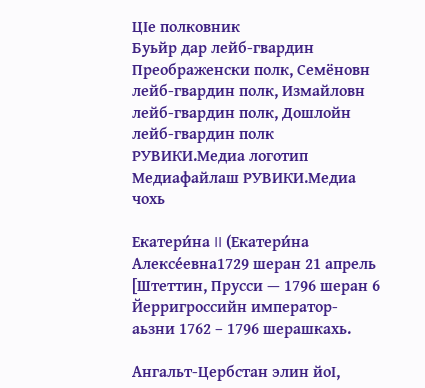ЦӀе полковник
Буьйр дар лейб-гвардин Преображенски полк, Семёновн лейб-гвардин полк, Измайловн лейб-гвардин полк, Дошлойн лейб-гвардин полк
РУВИКИ.Медиа логотип Медиафайлаш РУВИКИ.Медиа чохь

Екатери́на II (Екатери́на Алексе́евна1729 шеран 21 апрель [Штеттин, Прусси — 1796 шеран 6 Йерригроссийн император-аьзни 1762 – 1796 шерашкахь.

Ангальт-Цербстан элин йоӀ,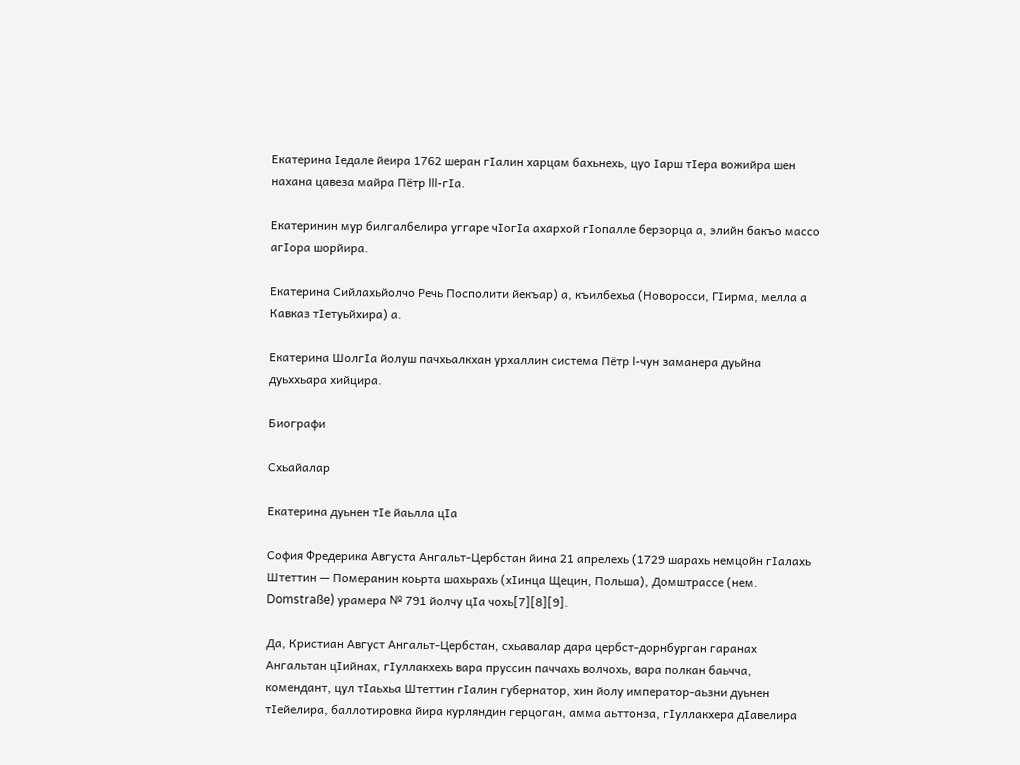Екатерина Ӏедале йеира 1762 шеран гӀалин харцам бахьнехь, цуо Ӏарш тӀера вожийра шен нахана цавеза майра Пётр III-гӀа.

Екатеринин мур билгалбелира уггаре чӀогӀа ахархой гӀопалле берзорца а, элийн бакъо массо агӀора шорйира.

Екатерина Сийлахьйолчо Речь Посполити йекъар) а, къилбехьа (Новоросси, ГӀирма, мелла а Кавказ тӀетуьйхира) а.

Екатерина ШолгӀа йолуш пачхьалкхан урхаллин система Пётр I-чун заманера дуьйна дуьххьара хийцира.

Биографи

Схьайалар

Екатерина дуьнен тӀе йаьлла цӀа

София Фредерика Августа Ангальт-Цербстан йина 21 апрелехь (1729 шарахь немцойн гӀалахь Штеттин — Померанин коьрта шахьрахь (хӀинца Щецин, Польша), Домштрассе (нем. Domstraße) урамера № 791 йолчу цӀа чохь[7][8][9].

Да, Кристиан Август Ангальт-Цербстан, схьавалар дара цербст-дорнбурган гаранах Ангальтан цӀийнах, гӀуллакхехь вара пруссин паччахь волчохь, вара полкан баьчча, комендант, цул тӀаьхьа Штеттин гӀалин губернатор, хин йолу император-аьзни дуьнен тӀейелира, баллотировка йира курляндин герцоган, амма аьттонза, гӀуллакхера дӀавелира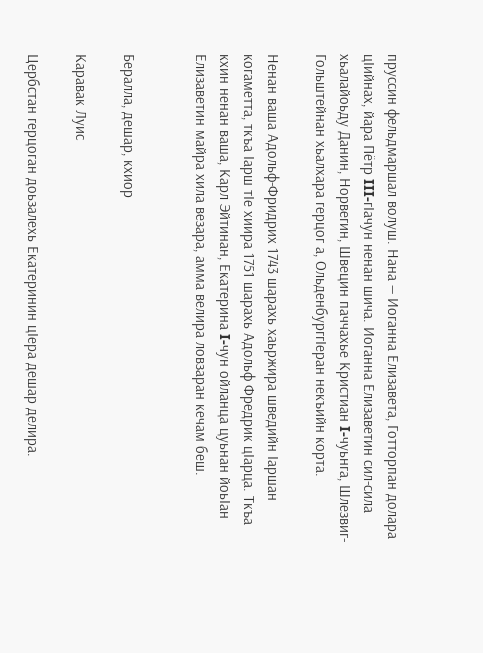пруссин фельдмаршал волуш. Нана — Иоганна Елизавета, Готторпан долара цӀийнах, йара Пётр III-гӀачун ненан шича. Иоганна Елизаветин сил-сила хьалайоьду Данин, Норвегин, Швецин паччахье Кристиан I-чуьнга, Шлезвиг-Гольштейнан хьалхара герцог а, ОльденбурггӀеран некъийн корта.

Ненан ваша Адольф-Фридрих 1743 шарахь хаьржира шведийн Ӏаршан когаметта, ткъа Ӏарш тӀе хиира 1751 шарахь Адольф Фредрик цӀарца. Ткъа кхин ненан ваша, Карл Эйтинан, Екатерина I-чун ойланца цуьнан йоьӀан Елизаветин майра хила везара, амма велира ловзаран кечам беш.


Бералла, дешар, кхиор

Каравак Луис

Цербстан герцоган доьзалехь Екатеринин цӀера дешар делира.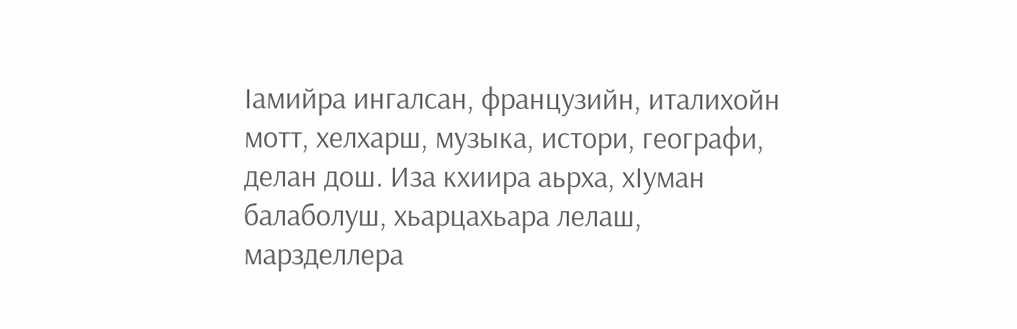Ӏамийра ингалсан, французийн, италихойн мотт, хелхарш, музыка, истори, географи, делан дош. Иза кхиира аьрха, хӀуман балаболуш, хьарцахьара лелаш, марзделлера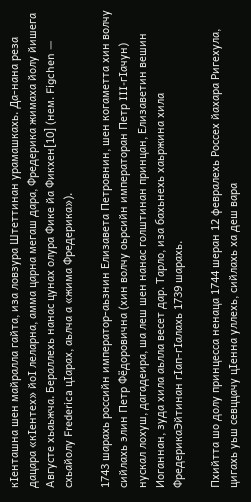кӀенташна шен майралла гайта, иза ловзура Штеттинан урамашкахь. Да-нана реза дацара «кӀентех» йоӀ леларна, амма царна мегаш дара, Фредерика жимаха йолу йишега Августе хьаьжча. Бераллехь нанас цунах олура Фике йа Фикхен[10] (нем. Figchen — схьайолу Frederica цӀарах, аьлча а «жима Фредерика»).

1743 шарахь российн император-аьзнин Елизавета Петровнин, шен когаметта хин волчу сийлахь элин Петр Фёдоровична (хин волчу оьрсийн императоран Петр III-гӀачун) нускал лохуш, дагадеира, ша леш шен нанас голштинан принцан, Елизаветин вешин Иоганнан, зуда хила аьлла весет дар. Тарло, иза бахьнехь хаьржина хила ФредерикаЭйтинан гӀап-гӀалахь 1739 шарахь.

Пхийтта шо долу принцесса ненаца 1744 шеран 12 февралехь Россех йахара Ригехула, цигахь уьш севццачу цӀенна уллехь, сийлахь ха деш вара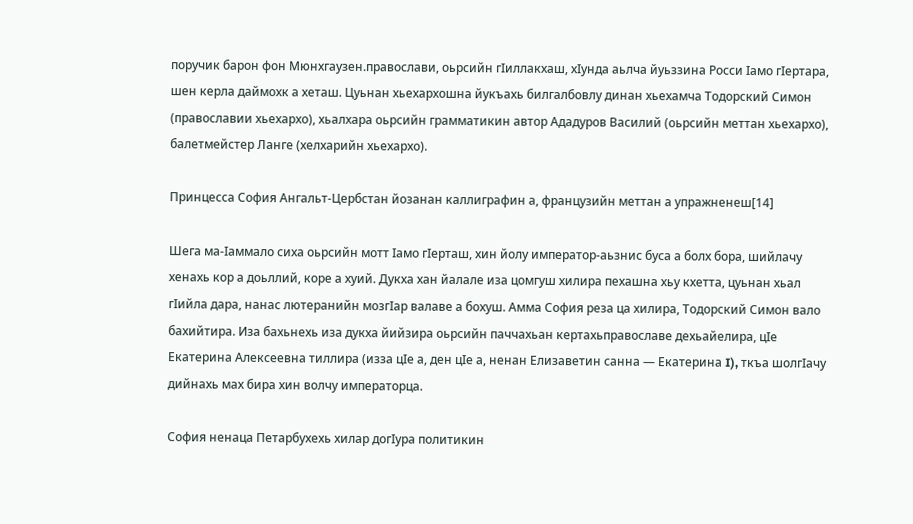поручик барон фон Мюнхгаузен.православи, оьрсийн гӀиллакхаш, хӀунда аьлча йуьззина Росси Ӏамо гӀертара, шен керла даймохк а хеташ. Цуьнан хьехархошна йукъахь билгалбовлу динан хьехамча Тодорский Симон (православии хьехархо), хьалхара оьрсийн грамматикин автор Ададуров Василий (оьрсийн меттан хьехархо), балетмейстер Ланге (хелхарийн хьехархо).

Принцесса София Ангальт-Цербстан йозанан каллиграфин а, французийн меттан а упражненеш[14]

Шега ма-Ӏаммало сиха оьрсийн мотт Ӏамо гӀерташ, хин йолу император-аьзнис буса а болх бора, шийлачу хенахь кор а доьллий, коре а хуий. Дукха хан йалале иза цомгуш хилира пехашна хьу кхетта, цуьнан хьал гӀийла дара, нанас лютеранийн мозгӀар валаве а бохуш. Амма София реза ца хилира, Тодорский Симон вало бахийтира. Иза бахьнехь иза дукха йийзира оьрсийн паччахьан кертахьправославе дехьайелира, цӀе Екатерина Алексеевна тиллира (изза цӀе а, ден цӀе а, ненан Елизаветин санна — Екатерина I), ткъа шолгӀачу дийнахь мах бира хин волчу императорца.

София ненаца Петарбухехь хилар догӀура политикин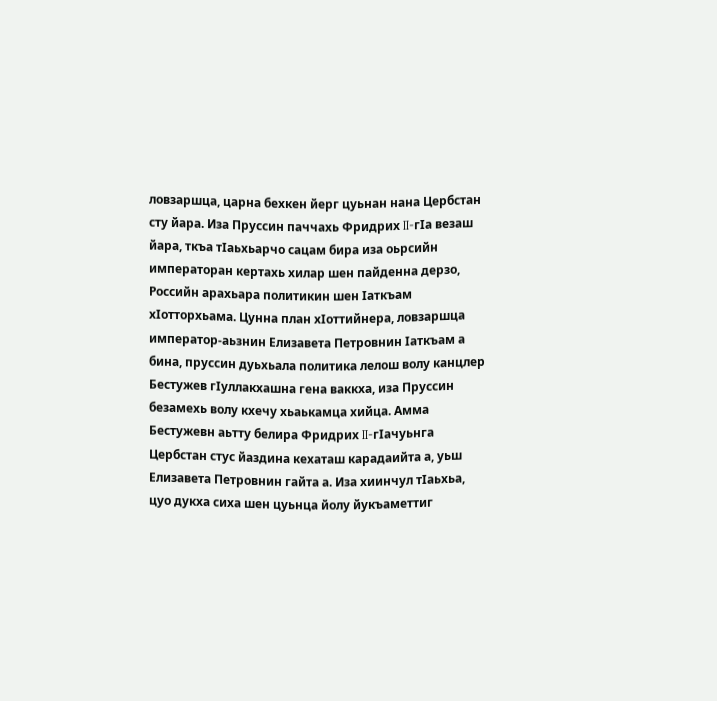ловзаршца, царна бехкен йерг цуьнан нана Цербстан сту йара. Иза Пруссин паччахь Фридрих II-гӀа везаш йара, ткъа тӀаьхьарчо сацам бира иза оьрсийн императоран кертахь хилар шен пайденна дерзо, Российн арахьара политикин шен Ӏаткъам хӀотторхьама. Цунна план хӀоттийнера, ловзаршца император-аьзнин Елизавета Петровнин Ӏаткъам а бина, пруссин дуьхьала политика лелош волу канцлер Бестужев гӀуллакхашна гена ваккха, иза Пруссин безамехь волу кхечу хьаькамца хийца. Амма Бестужевн аьтту белира Фридрих II-гӀачуьнга Цербстан стус йаздина кехаташ карадаийта а, уьш Елизавета Петровнин гайта а. Иза хиинчул тӀаьхьа, цуо дукха сиха шен цуьнца йолу йукъаметтиг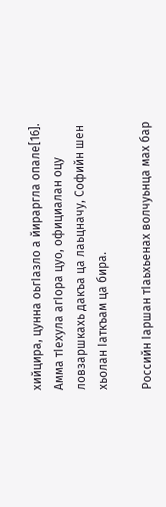хийцира, цунна оьгӀазло а йираргла опале[16]. Амма тӀехула агӀора цуо, официалан оцу ловзаршкахь дакъа ца лаьцначу, Софийн шен хьолан Ӏаткъам ца бира.

Российн Ӏаршан тӀаьхьенах волчуьнца мах бар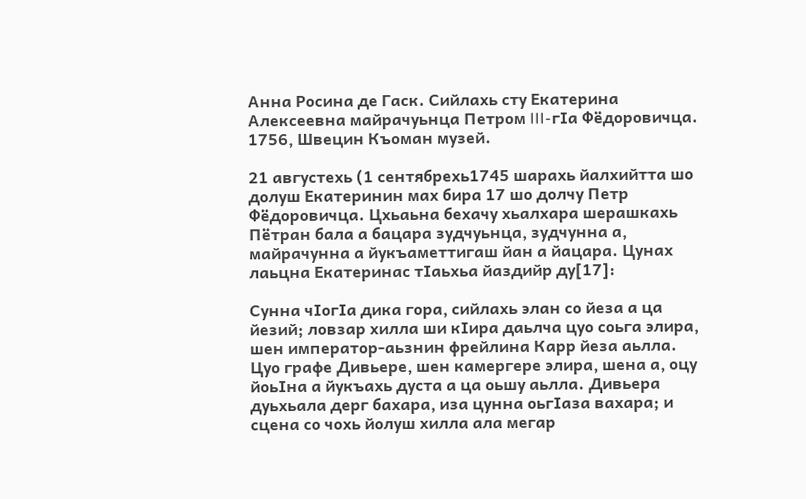Анна Росина де Гаск. Сийлахь сту Екатерина Алексеевна майрачуьнца Петром III-гӀа Фёдоровичца. 1756, Швецин Къоман музей.

21 августехь (1 сентябрехь1745 шарахь йалхийтта шо долуш Екатеринин мах бира 17 шо долчу Петр Фёдоровичца. Цхьаьна бехачу хьалхара шерашкахь Пётран бала а бацара зудчуьнца, зудчунна а, майрачунна а йукъаметтигаш йан а йацара. Цунах лаьцна Екатеринас тӀаьхьа йаздийр ду[17]:

Сунна чӀогӀа дика гора, сийлахь элан со йеза а ца йезий; ловзар хилла ши кӀира даьлча цуо соьга элира, шен император-аьзнин фрейлина Карр йеза аьлла. Цуо графе Дивьере, шен камергере элира, шена а, оцу йоьӀна а йукъахь дуста а ца оьшу аьлла. Дивьера дуьхьала дерг бахара, иза цунна оьгӀаза вахара; и сцена со чохь йолуш хилла ала мегар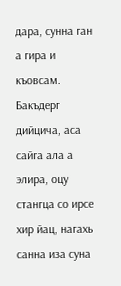дара, сунна ган а гира и къовсам. Бакъдерг дийцича, аса сайга ала а элира, оцу стангца со ирсе хир йац, нагахь санна иза суна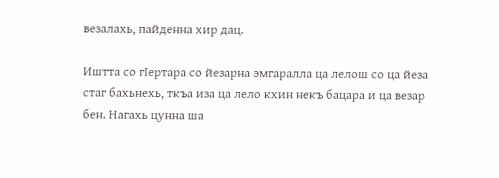везалахь, пайденна хир дац.

Иштта со гӀертара со йезарна эмгаралла ца лелош со ца йеза стаг бахьнехь, ткъа иза ца лело кхин некъ бацара и ца везар бен. Нагахь цунна ша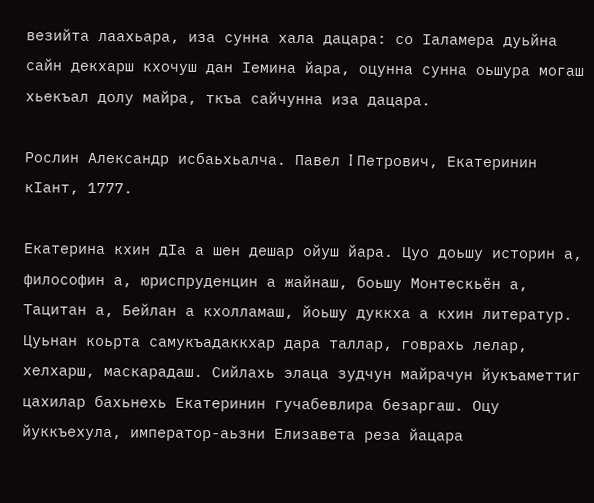везийта лаахьара, иза сунна хала дацара: со Ӏаламера дуьйна сайн декхарш кхочуш дан Ӏемина йара, оцунна сунна оьшура могаш хьекъал долу майра, ткъа сайчунна иза дацара.

Рослин Александр исбаьхьалча. Павел I Петрович, Екатеринин кӀант, 1777.

Екатерина кхин дӀа а шен дешар ойуш йара. Цуо доьшу историн а, философин а, юриспруденцин а жайнаш, боьшу Монтескьён а, Тацитан а, Бейлан а кхолламаш, йоьшу дуккха а кхин литератур. Цуьнан коьрта самукъадаккхар дара таллар, говрахь лелар, хелхарш, маскарадаш. Сийлахь элаца зудчун майрачун йукъаметтиг цахилар бахьнехь Екатеринин гучабевлира безаргаш. Оцу йуккъехула, император-аьзни Елизавета реза йацара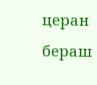церан бераш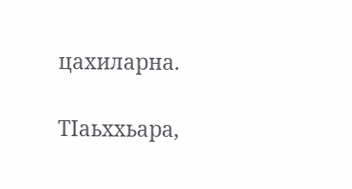цахиларна.

ТӀаьххьара,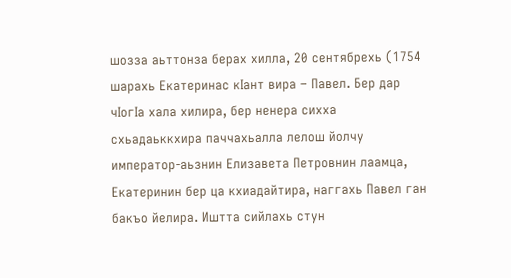шозза аьттонза берах хилла, 20 сентябрехь (1754 шарахь Екатеринас кӀант вира – Павел. Бер дар чӀогӀа хала хилира, бер ненера сихха схьадаьккхира паччахьалла лелош йолчу император-аьзнин Елизавета Петровнин лаамца, Екатеринин бер ца кхиадайтира, наггахь Павел ган бакъо йелира. Иштта сийлахь стун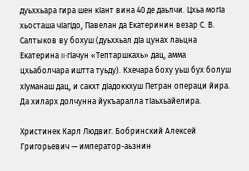дуьххьара гира шен кӀант вина 40 де даьлчи. Цхьа могӀа хьосташа чӀагӀдо, Павелан да Екатеринин везар С. В. Салтыков ву бохуш (дуьххьал дӀа цунах лаьцна Екатерина II-гӀачун «Тептаршкахь» дац, амма цхьаболчара иштта туьду). Кхечара боху уьш бух болуш хӀуманаш дац, и сакхт дӀадоккхуш Петран операци йира. Да хиларх долчунна йукъаралла тӀаьхьайелира.

Христинек Карл Людвиг. Бобринский Алексей Григорьевич — император-аьзнин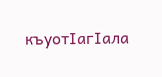къуотӀагӀала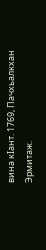вина кӀант. 1769, Пачхьалкхан Эрмитаж.